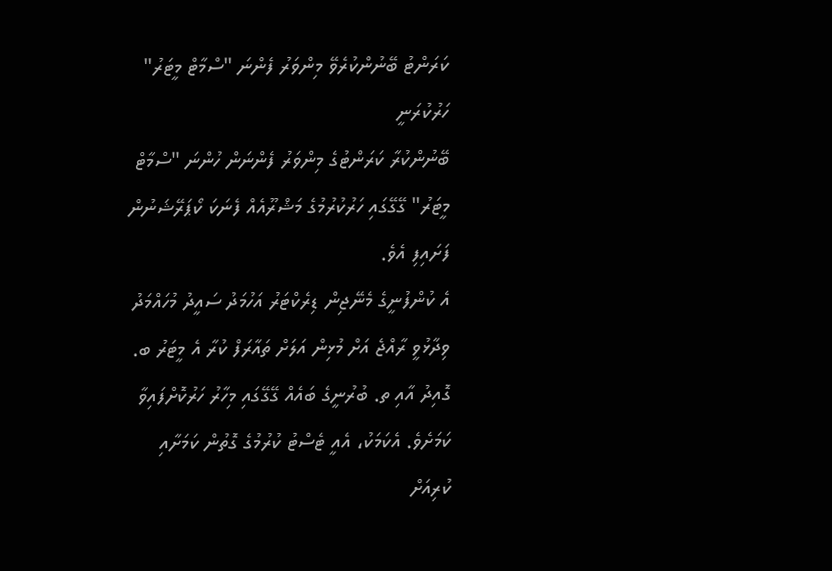ކަރަންޓު ބޭނުންކުރެވޭ މިންވަރު ފެންނަ "ސްމާޓް މީޓަރު" ހަރުކުރަނީ
ބޭނުންކުރާ ކަރަންޓުގެ މިންވަރު ފެންނަން ހުންނަ "ސްމާޓް މީޓަރު" ގޭގޭގައި ހަރުކުރުމުގެ މަޝްރޫއެއް ފެނަކަ ކޯޕަރޭޝަނުން ފަށައިފި އެވެ.
އެ ކުންފުނީގެ މެނޭޖިން ޑިރެކްޓަރު އަހުމަދު ސައީދު މުހައްމަދު ވިދާޅުވީ ރާއްޖެ އަށް މުޅިން އަލަށް ތައާރަފް ކުރާ އެ މީޓަރު ބ. ގޮއިދު އާއި ތ. ބުރުނީގެ ބައެއް ގޭގޭގައި މިހާރު ހަރުކޮށްފައިވާ ކަމަށެވެ. އެކަމަކު، އެއީ ޓެސްޓު ކުރުމުގެ ގޮތުން ކަމަށާއި ކުރިއަށް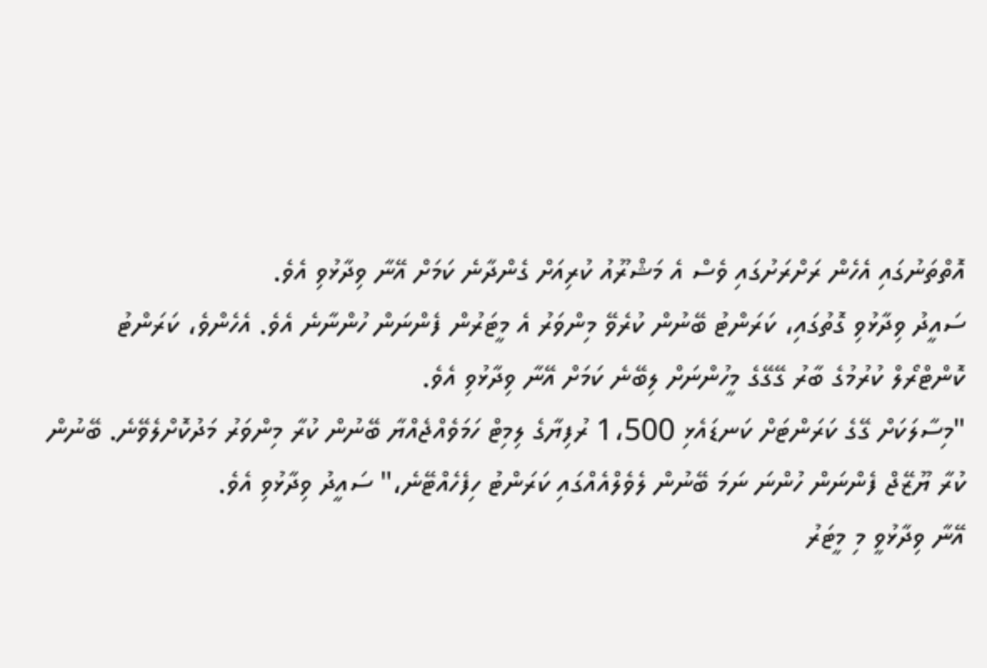އޮތްތަނުގައި އެހެން ރަށްރަށުގައި ވެސް އެ މަޝްރޫއު ކުރިއަށް ގެންދާނެ ކަމަށް އޭނާ ވިދާޅުވި އެވެ.
ސައީދު ވިދާޅުވި ގޮތުގައި، ކަރަންޓު ބޭނުން ކުރެވޭ މިންވަރު އެ މީޓަރުން ފެންނަން ހުންނާނެ އެވެ. އެހެންވެ، ކަރަންޓު ކޮންޓްރޯލް ކުރުމުގެ ބާރު ގޭގޭގެ މީހުންނަށް ލިބޭނެ ކަމަށް އޭނާ ވިދާޅުވި އެވެ.
"މިސާލަކަށް ގޭގެ ކަރަންޓަށް ކަނޑައެޅި 1،500 ރުފިޔާގެ ލިމިޓް ހަމަވެއްޖެއްޔާ ބޭނުން ކުރާ މިންވަރު މަދުކޮށްލެވޭނެ. ބޭނުން ކުރާ ޔޫޒޭޖް ފެންނަން ހުންނަ ނަމަ ބޭނުން ލެވެލްއެއްގައި ކަރަންޓު ހިފެހެއްޓޭނެ،" ސައީދު ވިދާޅުވި އެވެ.
އޭނާ ވިދާޅުވީ މި މީޓަރު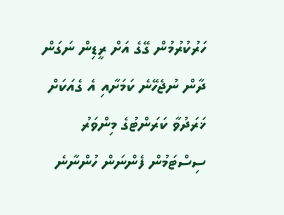ހަރުކުރުމުން ގޭގެ އަށް ރީޑިން ނަގަން ދާން ނުޖެހޭނެ ކަމަށާއި އެ ގެއަކަށް ޚަރަދުވާ ކަރަންޓުގެ މިންވަރު ސިސްޓަމުން ފެންނަން ހުންނާނެ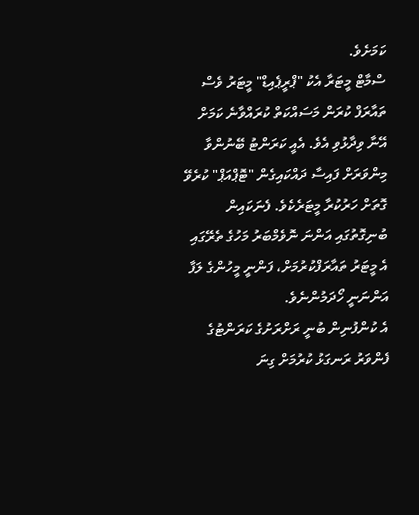ކަމަށެވެ.
ސްމާޓް މީޓަރާ އެކު "ޕްރީޕެއިޑް" މީޓަރު ވެސް ތައާރަފް ކުރަން މަސައްކަތް ކުރައްވާނެ ކަމަށް އޭނާ ވިދާޅުވި އެވެ. އެއީ ކަރަންޓު ބޭނުންވާ މިންވަރަށް ފައިސާ ދައްކައިގެން "ޓޮޕްއަޕް" ކުރެވޭ ގޮތަށް ހަރުކުރާ މީޓަރެކެވެ. ފެނަކައިން ބުނިގޮތުގައި އަންނަ ނޮވެމްބަރު މަހުގެ ތެރޭގައި އެ މީޓަރު ތައާރަފްކުރުމަށް، ފަންނީ މީހުންގެ ލަފާ އަންނަނީ ހޯދަމުންނެވެ.
އެ ކުންފުނިން ބުނީ ރަށްރަށުގެ ކަރަންޓުގެ ފެންވަރު ރަނގަޅު ކުރުމަށް ގިނަ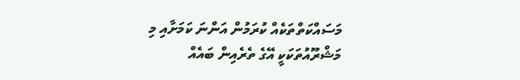މަސައްކަތްތަކެއް ކުރަމުން އަންނަ ކަމަށާއި މި މަޝްރޫއުތަކަކީ އޭގެ ތެރެއިން ބައެއް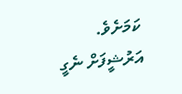ކަމަށެވެ.
އަރުޝީފަށް ނެގީ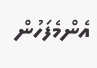އެންމެފަހުން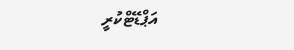އަޕްޑޭޓްކުރީ